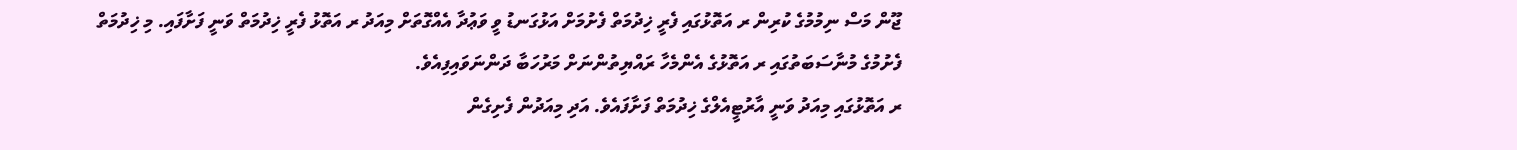ޖޫން މަސް ނިމުމުގެ ކުރިން ރ އަތޮޅުގައި ފެރީ ޚިދުމަތް ފެށުމަށް އަޅުގަނޑު ވީ ވަޢުދާ އެއްގޮތަށް މިއަދު ރ އަތޮޅު ފެރީ ޚިދުމަތް ވަނީ ފަށާފައި. މި ޚިދުމަތް ފެށުމުގެ މުނާސަބަތުގައި ރ އަތޮޅުގެ އެންމެހާ ރައްޔިތުންނަށް މަރުހަބާ ދަންނަވައިފިއެވެ.
ރ އަތޮޅުގައި މިއަދު ވަނީ އާރުޓީއެލްގެ ޚިދުމަތް ފަށާފައެވެ. އަދި މިއަދުން ފެށިގެން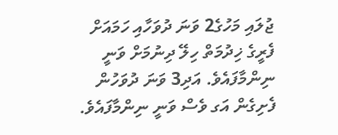ޖުލައި މަހުގެ2 ވަނަ ދުވަހާއި ހަމައަށް ފެރީގެ ޚިދުމަތް ހިލޭ ދިނުމަށް ވަނީ ނިންމާފައެވެ. އަދި3 ވަނަ ދުވަހުން ފެށިގެން އަގ ވެސް ވަނީ ނިންމާފައެވެ.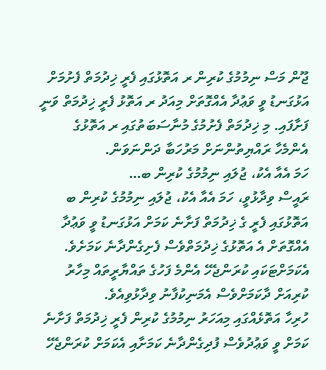ޖޫން މަސް ނިމުމުގެ ކުރިން ރ އަތޮޅުގައި ފެރީ ޚިދުމަތް ފެށުމަށް އަޅުގަނޑު ވީ ވަޢުދާ އެއްގޮތަށް މިއަދު ރ އަތޮޅު ފެރީ ޚިދުމަތް ވަނީ ފަށާފައި. މި ޚިދުމަތް ފެށުމުގެ މުނާސަބަތުގައި ރ އަތޮޅުގެ އެންމެހާ ރައްޔިތުންނަށް މަރުހަބާ ދަންނަވަން.
ހަމަ އެއާ އެކު، ޖުލައި ނިމުމުގެ ކުރިން ބ…
ރައީސް ވިދާޅުވީ، ހަމަ އެއާ އެކު، ޖުލައި ނިމުމުގެ ކުރިން ބ އަތޮޅުގައި ފެރީ ގެ ޚިދުމަތް ފަށާނެ ކަމަށް އަޅުގަނޑު ވީ ވަޢުދާ އެއްގޮތަށް އެ އަތޮޅުގެ ޚިދުމަތްވެސް ފެށިގެންދާނެ ކަމަށެވެ. އެކަމަށްޓަކައި ކުރަންޖެހޭ އެންމެ ފަހުގެ ތައްޔާރީތައް މިހާރު ކުރިއަށް ދާކަމަށްވެސް އެމަނިކުފާނު ވިދާޅުވިއެވެ.
ހުރިހާ އަތޮޅެއްގައި މިއަހަރު ނިމުމުގެ ކުރިން ފެރީ ޚިދުމަތް ފަށާނެ ކަމަށް ވީ ވަޢުދުވެސް ފުދިގެންދާނެ ކަމަށާއި އެކަމަށް ކުރަންޖެހޭ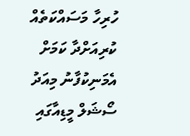ހުރިހާ މަސައްކަތެއް ކުރިއަށްދާ ކަމަށް އެމަނިކުފާނު މިއަދު ސޯޝަލް މީޑިއާގައި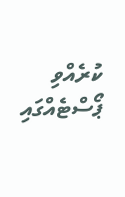ކުރެއްވި ޕޯސްޓެއްގައި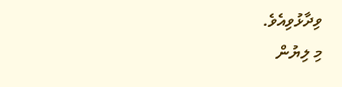ވިދާޅުވިއެވެ.
މި ލިޔުން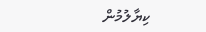ކިޔާލުމުން